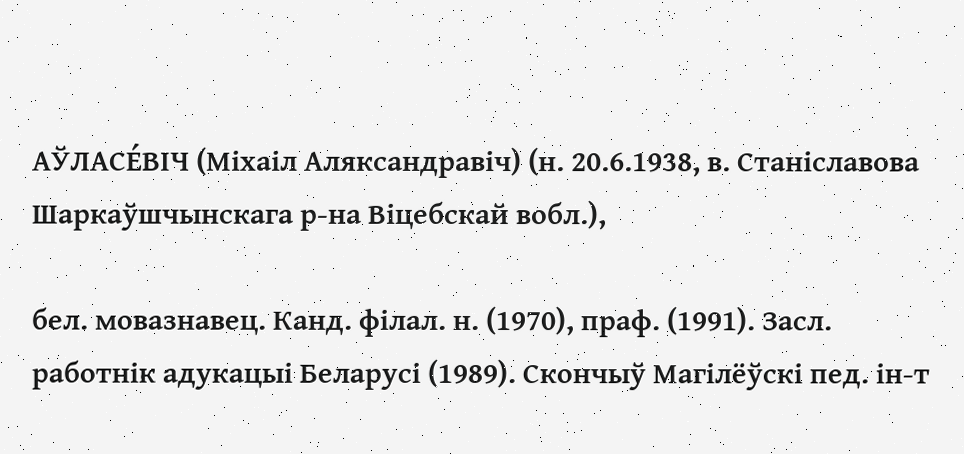АЎЛАСЕ́ВІЧ (Міхаіл Аляксандравіч) (н. 20.6.1938, в. Станіславова Шаркаўшчынскага р-на Віцебскай вобл.),

бел. мовазнавец. Канд. філал. н. (1970), праф. (1991). Засл. работнік адукацыі Беларусі (1989). Скончыў Магілёўскі пед. ін-т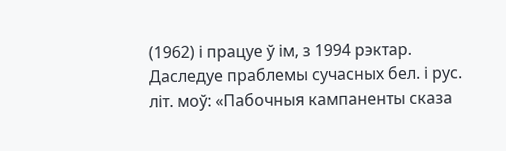(1962) і працуе ў ім, з 1994 рэктар. Даследуе праблемы сучасных бел. і рус. літ. моў: «Пабочныя кампаненты сказа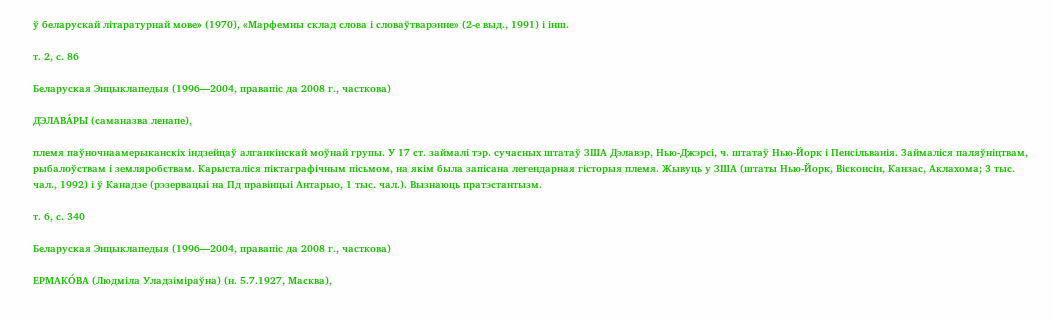ў беларускай літаратурнай мове» (1970), «Марфемны склад слова і словаўтварэнне» (2-е выд., 1991) і інш.

т. 2, с. 86

Беларуская Энцыклапедыя (1996—2004, правапіс да 2008 г., часткова)

ДЭЛАВА́РЫ (саманазва ленапе),

племя паўночнаамерыканскіх індзейцаў алганкінскай моўнай групы. У 17 ст. займалі тэр. сучасных штатаў ЗША Дэлавэр, Нью-Джэрсі, ч. штатаў Нью-Йорк і Пенсільванія. Займаліся паляўніцтвам, рыбалоўствам і земляробствам. Карысталіся піктаграфічным пісьмом, на якім была запісана легендарная гісторыя племя. Жывуць у ЗША (штаты Нью-Йорк, Вісконсін, Канзас, Аклахома; 3 тыс. чал., 1992) і ў Канадзе (рэзервацыі на Пд правінцыі Антарыо, 1 тыс. чал.). Вызнаюць пратэстантызм.

т. 6, с. 340

Беларуская Энцыклапедыя (1996—2004, правапіс да 2008 г., часткова)

ЕРМАКО́ВА (Людміла Уладзіміраўна) (н. 5.7.1927, Масква),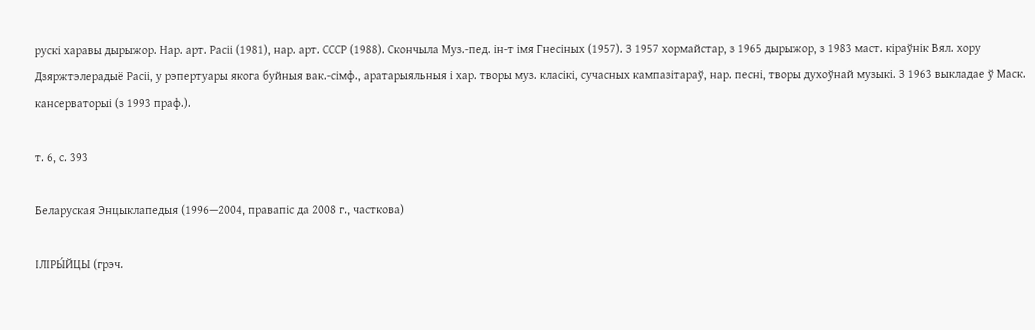рускі харавы дырыжор. Нар. арт. Расіі (1981), нар. арт. СССР (1988). Скончыла Муз.-пед. ін-т імя Гнесіных (1957). З 1957 хормайстар, з 1965 дырыжор, з 1983 маст. кіраўнік Вял. хору Дзяржтэлерадыё Расіі, у рэпертуары якога буйныя вак.-сімф., аратарыяльныя і хар. творы муз. класікі, сучасных кампазітараў, нар. песні, творы духоўнай музыкі. З 1963 выкладае ў Маск. кансерваторыі (з 1993 праф.).

т. 6, с. 393

Беларуская Энцыклапедыя (1996—2004, правапіс да 2008 г., часткова)

ІЛІРЫ́ЙЦЫ (грэч.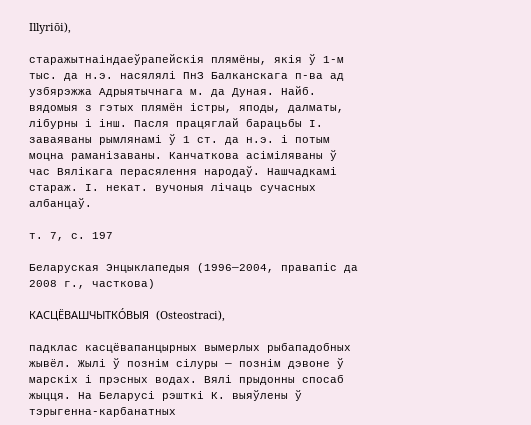Illyriōi),

старажытнаіндаеўрапейскія плямёны, якія ў 1-м тыс. да н.э. насялялі ПнЗ Балканскага п-ва ад узбярэжжа Адрыятычнага м. да Дуная. Найб. вядомыя з гэтых плямён істры, яподы, далматы, лібурны і інш. Пасля працяглай барацьбы І. заваяваны рымлянамі ў 1 ст. да н.э. і потым моцна раманізаваны. Канчаткова асіміляваны ў час Вялікага перасялення народаў. Нашчадкамі стараж. І. некат. вучоныя лічаць сучасных албанцаў.

т. 7, с. 197

Беларуская Энцыклапедыя (1996—2004, правапіс да 2008 г., часткова)

КАСЦЁВАШЧЫТКО́ВЫЯ (Osteostraci),

падклас касцёвапанцырных вымерлых рыбападобных жывёл. Жылі ў познім сілуры — познім дэвоне ў марскіх і прэсных водах. Вялі прыдонны спосаб жыцця. На Беларусі рэшткі К. выяўлены ў тэрыгенна-карбанатных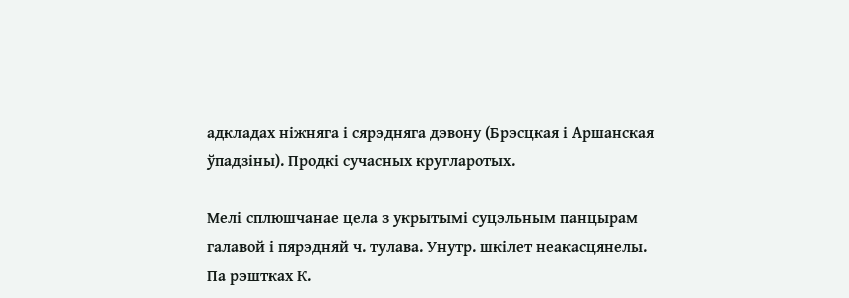адкладах ніжняга і сярэдняга дэвону (Брэсцкая і Аршанская ўпадзіны). Продкі сучасных кругларотых.

Мелі сплюшчанае цела з укрытымі суцэльным панцырам галавой і пярэдняй ч. тулава. Унутр. шкілет неакасцянелы. Па рэштках К.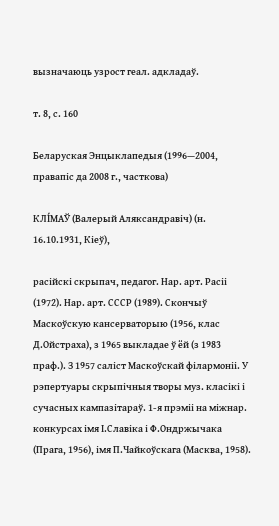вызначаюць узрост геал. адкладаў.

т. 8, с. 160

Беларуская Энцыклапедыя (1996—2004, правапіс да 2008 г., часткова)

КЛІ́МАЎ (Валерый Аляксандравіч) (н. 16.10.1931, Кіеў),

расійскі скрыпач, педагог. Нар. арт. Расіі (1972). Нар. арт. СССР (1989). Скончыў Маскоўскую кансерваторыю (1956, клас Д.Ойстраха), з 1965 выкладае ў ёй (з 1983 праф.). З 1957 саліст Маскоўскай філармоніі. У рэпертуары скрыпічныя творы муз. класікі і сучасных кампазітараў. 1-я прэміі на міжнар. конкурсах імя І.Славіка і Ф.Ондржычака (Прага, 1956), імя П.Чайкоўскага (Масква, 1958).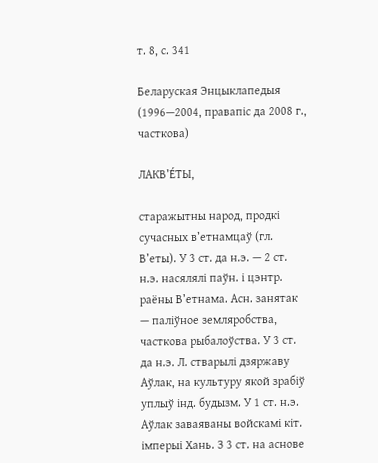т. 8, с. 341

Беларуская Энцыклапедыя (1996—2004, правапіс да 2008 г., часткова)

ЛАКВ’Е́ТЫ,

старажытны народ, продкі сучасных в’етнамцаў (гл. В’еты). У 3 ст. да н.э. — 2 ст. н.э. насялялі паўн. і цэнтр. раёны В’етнама. Асн. занятак — паліўное земляробства, часткова рыбалоўства. У 3 ст. да н.э. Л. стварылі дзяржаву Аўлак, на культуру якой зрабіў уплыў інд. будызм. У 1 ст. н.э. Аўлак заваяваны войскамі кіт. імперыі Хань. З 3 ст. на аснове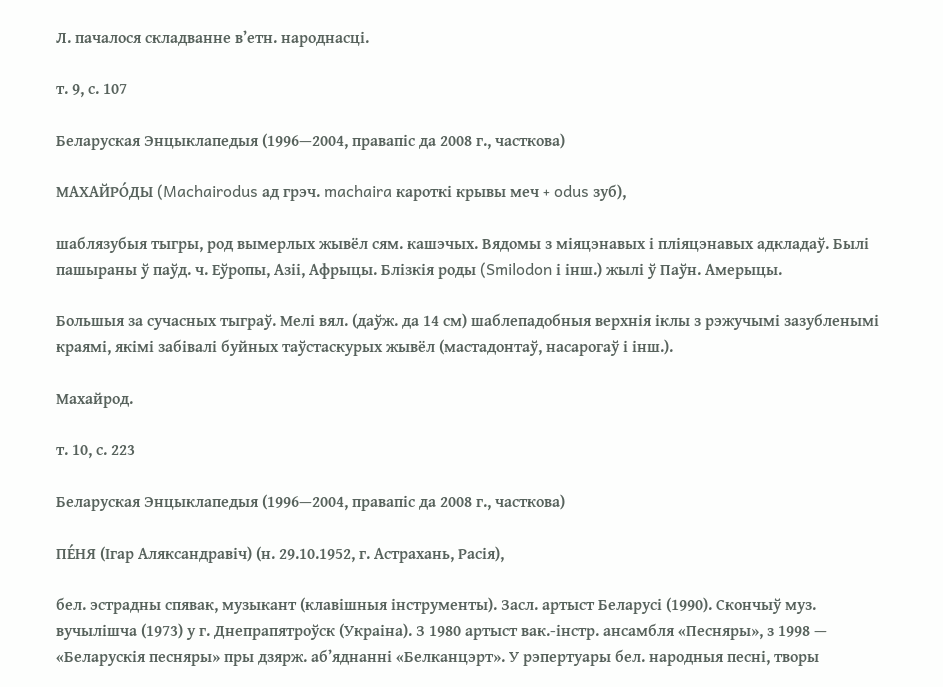Л. пачалося складванне в’етн. народнасці.

т. 9, с. 107

Беларуская Энцыклапедыя (1996—2004, правапіс да 2008 г., часткова)

МАХАЙРО́ДЫ (Machairodus ад грэч. machaira кароткі крывы меч + odus зуб),

шаблязубыя тыгры, род вымерлых жывёл сям. кашэчых. Вядомы з міяцэнавых і пліяцэнавых адкладаў. Былі пашыраны ў паўд. ч. Еўропы, Азіі, Афрыцы. Блізкія роды (Smilodon і інш.) жылі ў Паўн. Амерыцы.

Большыя за сучасных тыграў. Мелі вял. (даўж. да 14 см) шаблепадобныя верхнія іклы з рэжучымі зазубленымі краямі, якімі забівалі буйных таўстаскурых жывёл (мастадонтаў, насарогаў і інш.).

Махайрод.

т. 10, с. 223

Беларуская Энцыклапедыя (1996—2004, правапіс да 2008 г., часткова)

ПЕ́НЯ (Ігар Аляксандравіч) (н. 29.10.1952, г. Астрахань, Расія),

бел. эстрадны спявак, музыкант (клавішныя інструменты). Засл. артыст Беларусі (1990). Скончыў муз. вучылішча (1973) у г. Днепрапятроўск (Украіна). З 1980 артыст вак.-інстр. ансамбля «Песняры», з 1998 — «Беларускія песняры» пры дзярж. аб’яднанні «Белканцэрт». У рэпертуары бел. народныя песні, творы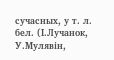сучасных, у т. л. бел. (І.Лучанок, У.Мулявін,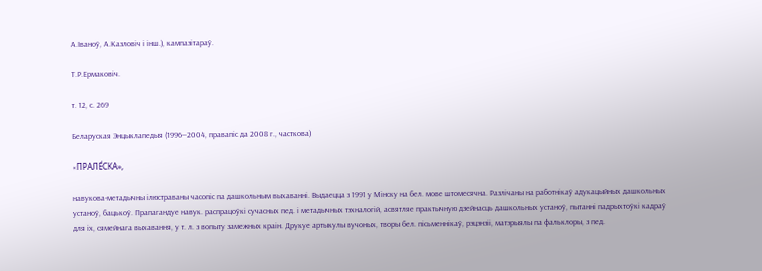А.Іваноў, А.Казловіч і інш.), кампазітараў.

Т.Р.Ермаковіч.

т. 12, с. 269

Беларуская Энцыклапедыя (1996—2004, правапіс да 2008 г., часткова)

«ПРАЛЕ́СКА»,

навукова-метадычны ілюстраваны часопіс па дашкольным выхаванні. Выдаецца з 1991 у Мінску на бел. мове штомесячна. Разлічаны на работнікаў адукацыйных дашкольных устаноў, бацькоў. Прапагандуе навук. распрацоўкі сучасных пед. і метадычных тэхналогій, асвятляе практычную дзейнасць дашкольных устаноў, пытанні падрыхтоўкі кадраў для іх, сямейнага выхавання, у т. л. з вопыту замежных краін. Друкуе артыкулы вучоных, творы бел. пісьменнікаў, рэцэнзіі, матэрыялы па фальклоры, з пед.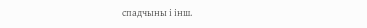спадчыны і інш.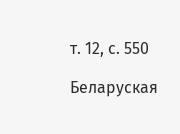т. 12, с. 550

Беларуская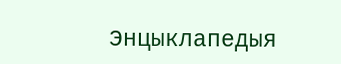Энцыклапедыя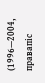(1996—2004, правапіс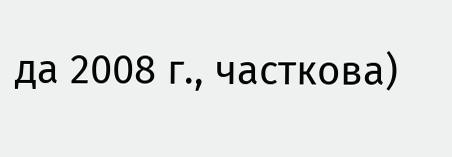да 2008 г., часткова)